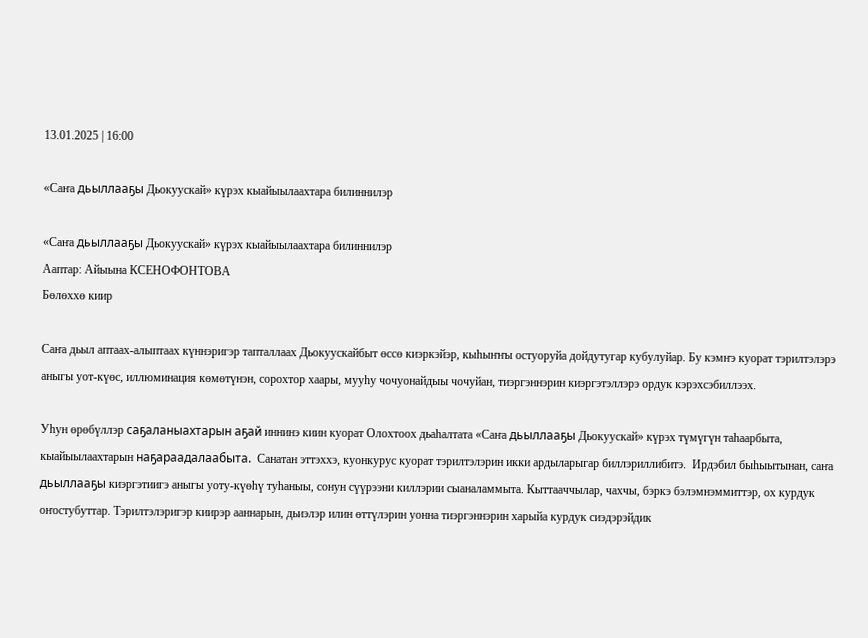13.01.2025 | 16:00

«Саҥа дьыллааҕы Дьокуускай» күрэх кыайыылаахтара билиннилэр

«Саҥа дьыллааҕы Дьокуускай» күрэх кыайыылаахтара билиннилэр
Ааптар: Айыына КСЕНОФОНТОВА
Бөлөххө киир

Саҥа дьыл аптаах-алыптаах күннэригэр тапталлаах Дьокуускайбыт өссө киэркэйэр, кыһыҥҥы остуоруйа дойдутугар кубулуйар. Бу кэмҥэ куорат тэрилтэлэрэ аныгы уот-күөс, иллюминация көмөтүнэн, сорохтор хаары, мууһу чочуонайдыы чочуйан, тиэргэннэрин киэргэтэллэрэ ордук кэрэхсэбиллээх.

Уһун өрөбүллэр саҕаланыахтарын аҕай иннинэ киин куорат Олохтоох дьаһалтата «Саҥа дьыллааҕы Дьокуускай» күрэх түмүгүн таһаарбыта, кыайыылаахтарын наҕараадалаабыта.  Санатан эттэххэ, куонкурус куорат тэрилтэлэрин икки ардыларыгар биллэриллибитэ.  Ирдэбил быһыытынан, саҥа дьыллааҕы киэргэтиигэ аныгы уоту-күөһү туһаныы, сонун сүүрээни киллэрии сыаналаммыта. Кыттааччылар, чахчы, бэркэ бэлэмнэммиттэр, ох курдук оҥостубуттар. Тэрилтэлэригэр киирэр ааннарын, дьиэлэр илин өттүлэрин уонна тиэргэннэрин харыйа курдук сиэдэрэйдик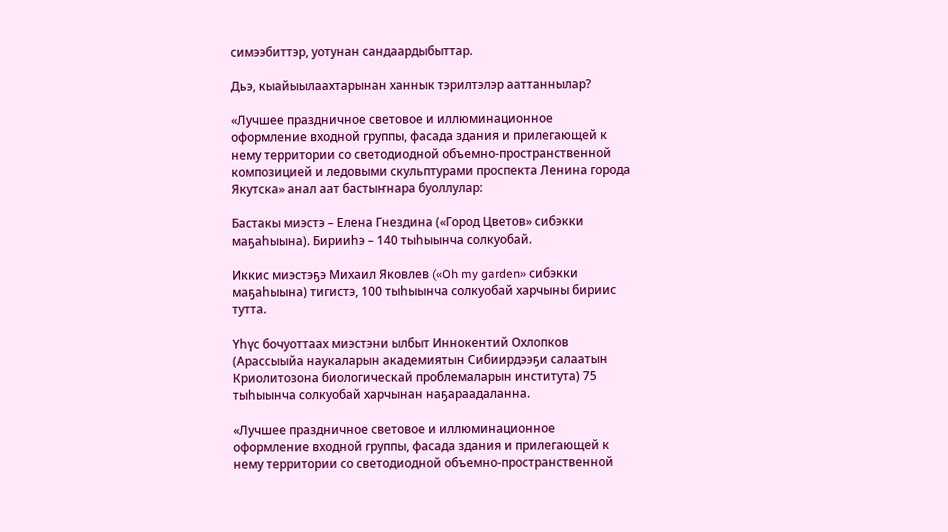симээбиттэр, уотунан сандаардыбыттар.

Дьэ, кыайыылаахтарынан ханнык тэрилтэлэр ааттаннылар?

«Лучшее праздничное световое и иллюминационное оформление входной группы, фасада здания и прилегающей к нему территории со светодиодной объемно-пространственной композицией и ледовыми скульптурами проспекта Ленина города Якутска» анал аат бастыҥнара буоллулар:

Бастакы миэстэ – Елена Гнездина («Город Цветов» сибэкки маҕаһыына). Бирииһэ – 140 тыһыынча солкуобай.

Иккис миэстэҕэ Михаил Яковлев («Oh my garden» сибэкки маҕаһыына) тигистэ, 100 тыһыынча солкуобай харчыны бириис тутта.

Үһүс бочуоттаах миэстэни ылбыт Иннокентий Охлопков (Арассыыйа наукаларын академиятын Сибиирдээҕи салаатын Криолитозона биологическай проблемаларын института) 75 тыһыынча солкуобай харчынан наҕараадаланна.

«Лучшее праздничное световое и иллюминационное оформление входной группы, фасада здания и прилегающей к нему территории со светодиодной объемно-пространственной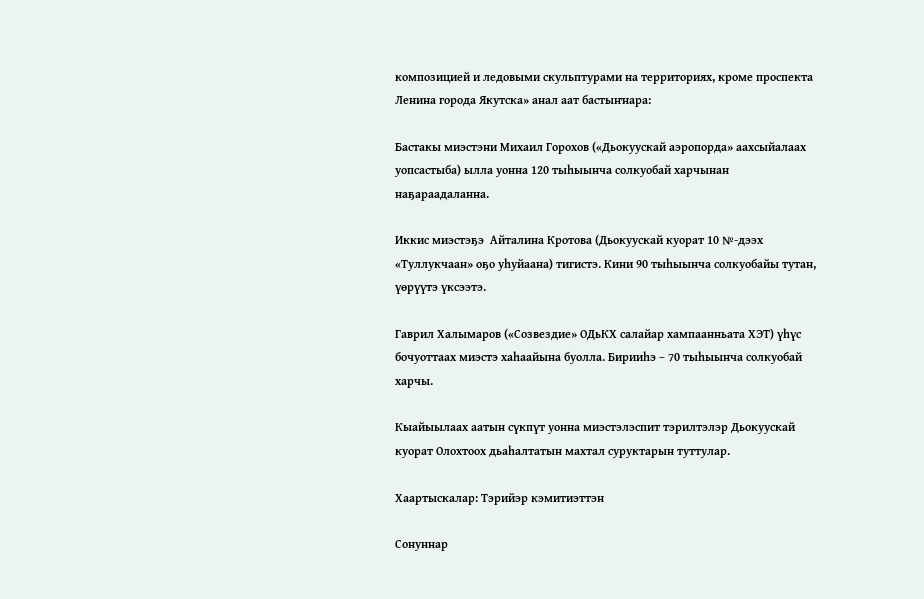композицией и ледовыми скульптурами на территориях, кроме проспекта Ленина города Якутска» анал аат бастыҥнара:

Бастакы миэстэни Михаил Горохов («Дьокуускай аэропорда» аахсыйалаах уопсастыба) ылла уонна 120 тыһыынча солкуобай харчынан наҕараадаланна.

Иккис миэстэҕэ  Айталинa Кротова (Дьокуускай куорат 10 №-дээх «Туллукчаан» оҕо уһуйаана) тигистэ. Кини 90 тыһыынча солкуобайы тутан, үөрүүтэ үксээтэ.

Гаврил Халымаров («Созвездие» ОДьКХ салайар хампаанньата ХЭТ) үһүс бочуоттаах миэстэ хаһаайына буолла. Бирииһэ – 70 тыһыынча солкуобай харчы.

Кыайыылаах аатын сүкпүт уонна миэстэлэспит тэрилтэлэр Дьокуускай куорат Олохтоох дьаһалтатын махтал суруктарын туттулар.

Хаартыскалар: Тэрийэр кэмитиэттэн

Сонуннар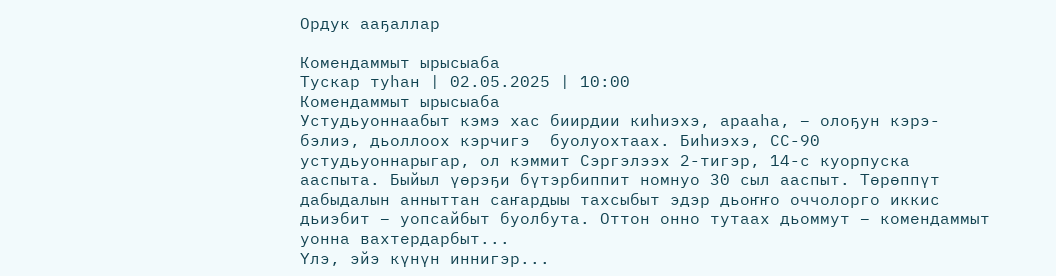Ордук ааҕаллар

Комендаммыт ырысыаба
Тускар туһан | 02.05.2025 | 10:00
Комендаммыт ырысыаба
Устудьуоннаабыт кэмэ хас биирдии киһиэхэ, арааһа, – олоҕун кэрэ-бэлиэ, дьоллоох кэрчигэ  буолуохтаах. Биһиэхэ, СС-90 устудьуоннарыгар, ол кэммит Сэргэлээх 2-тигэр, 14-с куорпуска ааспыта. Быйыл үөрэҕи бүтэрбиппит номнуо 30 сыл ааспыт. Төрөппүт дабыдалын анныттан саҥардыы тахсыбыт эдэр дьоҥҥо оччолорго иккис дьиэбит – уопсайбыт буолбута. Оттон онно тутаах дьоммут – комендаммыт уонна вахтердарбыт...
Үлэ, эйэ күнүн иннигэр...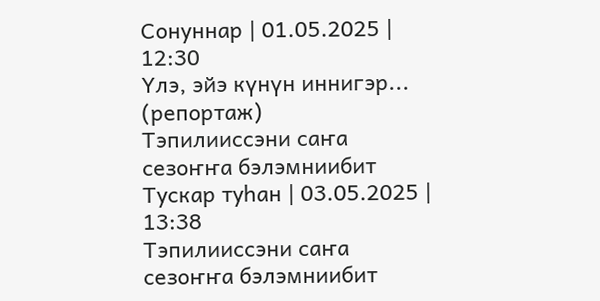Сонуннар | 01.05.2025 | 12:30
Үлэ, эйэ күнүн иннигэр...
(репортаж)
Тэпилииссэни саҥа сезоҥҥа бэлэмниибит
Тускар туһан | 03.05.2025 | 13:38
Тэпилииссэни саҥа сезоҥҥа бэлэмниибит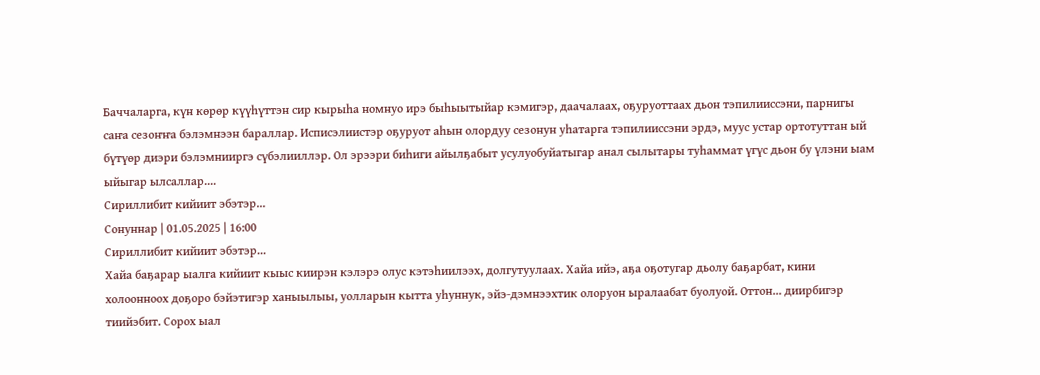Баччаларга, күн көрөр күүһүттэн сир кырыһа номнуо ирэ быһыытыйар кэмигэр, даачалаах, оҕуруоттаах дьон тэпилииссэни, парнигы саҥа сезоҥҥа бэлэмнээн бараллар. Исписэлиистэр оҕуруот аһын олордуу сезонун уһатарга тэпилииссэни эрдэ, муус устар ортотуттан ый бүтүөр диэри бэлэмнииргэ сүбэлииллэр. Ол эрээри биһиги айылҕабыт усулуобуйатыгар анал сылытары туһаммат үгүс дьон бу үлэни ыам ыйыгар ылсаллар....
Сириллибит кийиит эбэтэр...
Сонуннар | 01.05.2025 | 16:00
Сириллибит кийиит эбэтэр...
Хайа баҕарар ыалга кийиит кыыс киирэн кэлэрэ олус кэтэһиилээх, долгутуулаах. Хайа ийэ, аҕа оҕотугар дьолу баҕарбат, кини холоонноох доҕоро бэйэтигэр ханыылыы, уолларын кытта уһуннук, эйэ-дэмнээхтик олоруон ыралаабат буолуой. Оттон... диирбигэр тиийэбит. Сорох ыал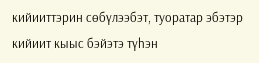кийииттэрин сөбүлээбэт, туоратар эбэтэр кийиит кыыс бэйэтэ түһэн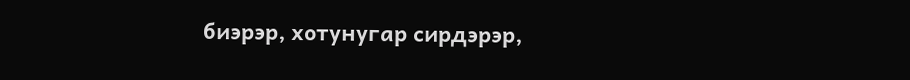биэрэр, хотунугар сирдэрэр,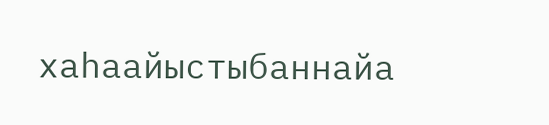хаһаайыстыбаннайа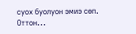суох буолуон эмиэ сөп. Оттон...